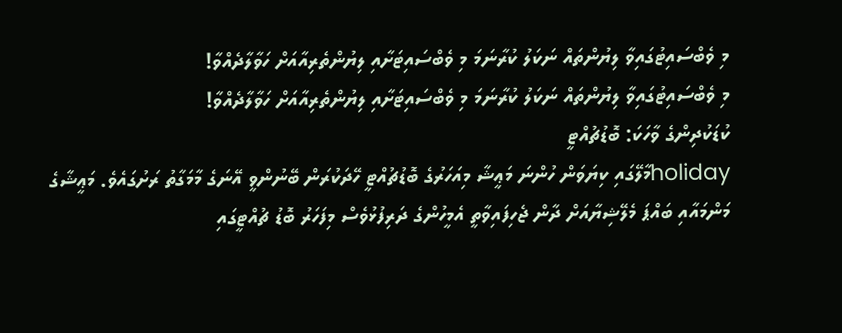މި ވެބްސައިޓުގައިވާ ލިޔުންތައް ނަކަލު ކުރާނަމަ މި ވެބްސައިޓަށާއި ލިޔުންތެރިއާއަށް ހަވާލާދެއްވާ!
މި ވެބްސައިޓުގައިވާ ލިޔުންތައް ނަކަލު ކުރާނަމަ މި ވެބްސައިޓަށާއި ލިޔުންތެރިއާއަށް ހަވާލާދެއްވާ!
ކުޑަކުދިންގެ ވާހަކަ: ބޮޑުޗުއްޓީ
holidayމާލޭގައި ކިޔަވަން ހުންނަ މަޢީޝާ މިއަހަރުގެ ބޮޑުޗުއްޓީ ހޭދަކުރަން ބޭނުންވީ އޭނަގެ މާމަގާތު ރަށުގައެވެ. މަޢީޝާގެ މަންމައާއި ބައްޕަ މެލޭޝިޔާއަށް ދާން ޖެހިފައިވާތީ އެމީހުންގެ ދަރިފުޅުވެސް މިފަހަރު ބޮޑު ޗުއްޓީގައި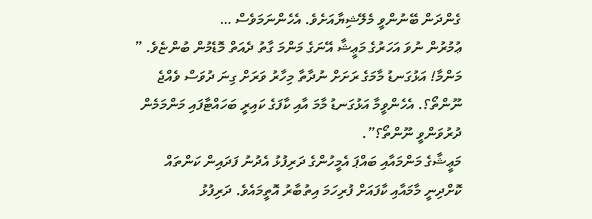ގެންދަން ބޭނުންވީ މެލޭޝިޔާއަށެވެ. އެހެންނަމަވެސް …
ޢުމުރުން ނުވަ އަހަރުގެ މަޢީޝާ އޭނަގެ މަންމަ ގާތު ދެއަތް މޮޑެމުން ބުންޏެވެ. ” މަންމާ! އަޅުގަނޑު މާމަގެ ރަށަށް ނުދާތާ މިހާރު ވަރަށް ގިނަ ދުވަސް ވެއްޖެ ނޫންތޯ؟. އެހެންވީމާ އަޅުގަނޑު މާމަ އާއި ކާފަގެ ކައިރީ ބަހައްޓާފައި މަންމަމެން ދުރުވަންވީ ނޫންތޯ؟”.
މަޢީޝާގެ މަންމައާއި ބައްޕަ އެމީހުންގެ ދަރިފުޅު އެދުނު ފަދައިން ކަންތައް ކޮށްދިނީ މާމައާއި ކާފައަށް ފުރިހަމަ އިތުބާރު އޮތީމައެވެ. ދަރިފުޅު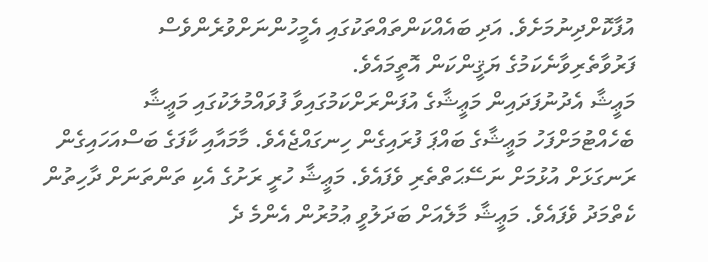އުފާކޮށްދިނުމަށެވެ. އަދި ބައެއްކަންތައްތަކުގައި އެމީހުންނަށްވުރެންވެސް ފަރުވާތެރިވާނެކަމުގެ ޔަޤީންކަން އޮތީމައެވެ.
މަޢީޝާ އެދުނުފަދައިން މަޢީޝާގެ އުފަންރަށްކަމުގައިވާ ފުވައްމުލަކުގައި މަޢީޝާ ބެހެއްޓުމަށްފަހު މަޢީޝާގެ ބައްޕަ ފުރައިގެން ހިނގައްޖެއެވެ. މާމައާއި ކާފަގެ ބަސްއަހައިގެން ރަނގަޅަށް އުޅުމަށް ނަސޭޙަތްތެރި ވެފައެވެ. މަޢީޝާ ހުރީ ރަށުގެ އެކި ތަންތަނަށް ދާހިތުން ކެތްމަދު ވެފައެވެ. މަޢީޝާ މާލެއަށް ބަދަލުވީ ޢުމުރުން އެންމެ ދެ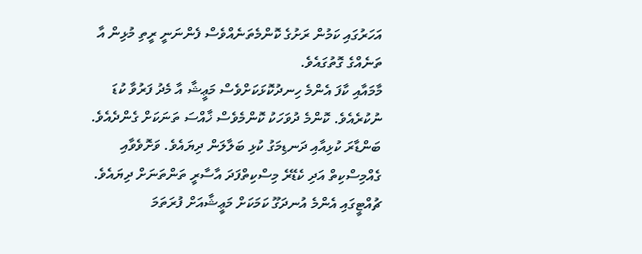އަހަރުގައި ކަމުން ރަށުގެ ކޮންމެތަނެއްވެސް ފެންނަނީ ރީތި މުޅިން އާ ތަނެއްގެ ގޮތުގައެވެ.
މާމައާއި ކާފަ އެންމެ ހިނދުކޮޅަކަށްވެސް މަޢީޝާ އާ މެދު ފަރުވާ ކުޑަ ނުކުރެއެވެ. ކޮންމެ ދުވަހަކު ކޮންމެވެސް ޚާއްސަ ތަނަކަށް ގެންދެއެވެ. ބަންޑާރަ ކުޅިއާއި ދަނޑިމަގު ކުޅި ބަލާލަން ދިޔައެވެ. ވަށޮވެވާއި ގެއްމިސްކިތް އަދި ކެޑޭރެ މިސްކިތްފަދަ އާސާރީ ތަންތަނަށް ދިޔައެވެ.
ޗުއްޓީގައި އެންމެ އުނދަގޫ ކަމަކަށް މަޢީޝާއަށް ފުރަތަމަ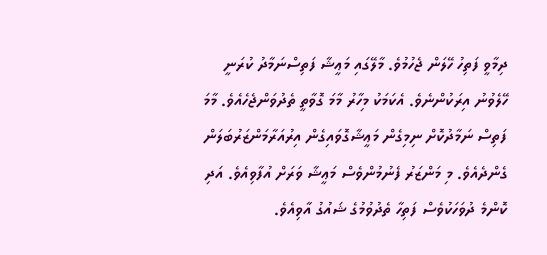ދިމާވީ ފަތިހު ހޭލަން ޖެހުމުވެ. މާލޭގައި މަޢީޝާ ފަތިސްނަމާދު ކުރަނީ ހޭލެވުނު އިރަކުންނެވެ. އެކަމަކު މިހާރު މާމަ ގޮވާތީ ތެދުވަންޖެހެއެވެ. މާމަ ފަތިސް ނަމާދުކޮށް ނިމިގެން މަޢީޝާގޮވައިގެން އިރުއަރާމަންޒަރުބަލަން ގެންދެއެވެ. މި މަންޒަރު ފެނުމުންވެސް މަޢީޝާ ވަރަށް އުފާވިއެވެ. އަދި ކޮންމެ ދުވަހަކުވެސް ފަތިހާ ތެދުވުމުގެ ޝައުގު އާވިއެވެ.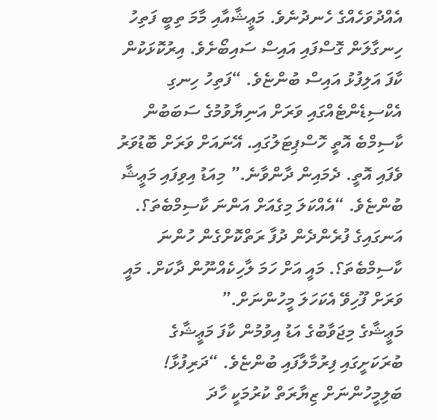އެއްދުވަހެއްގެ ހެނދުނެވެ. މަޢީޝާއާއި މާމަ ތިބީ ފަތިހު ހިނގާލަން ގޮސްފައި އައިސް ސައިބޯށެވެ. އިރުކޮޅަކުން ކާފަ އަލިފުޅު އައިސް ބުންޏެވެ. “ފަތިހު ހިނގި އެކްސިޑެންޓެއްގައި ވަރަށް އަނިޔާވުމުގެ ސަބަބުން ކާސިމްބެ އޮތީ ހޮސްޕިޓަލުގައި. އޭނައަށް ވަރަށް ބޮޑުވަރު ވެފައި އޮތީ. ދެމައިން ދާންވާނެ.” މިއަޑު އިވިފައި މަޢީޝާ ބުންޏެވެ. “އެއްކަލަ މިގެއަށް އަންނަ ކާސިމްބެތަ؟. އަނގައިގެ ފުރެންދެން ދުފާ ރަތްކޮށްގެން ހުންނަ ކާސިމްބެތަ؟. މައީ އަށް ހަމަ ލާހިކެއްނޫން ދާކަށް. މައީ ވަރަށް ފޫހިވޭ އެކަހަލަ މީހުންނަށް.”
މަޢީޝާގެ މިޖަވާބުގެ އަޑު އިވުމުން ކާފަ މަޢީޝާގެ ބުރަކަށީގައި ފިރުމާލާފައި ބުންޏެވެ. “ދަރިފުޅާ! ބަލިމީހުންނަށް ޒިޔާރަތް ކުރުމަކީ ހާދަ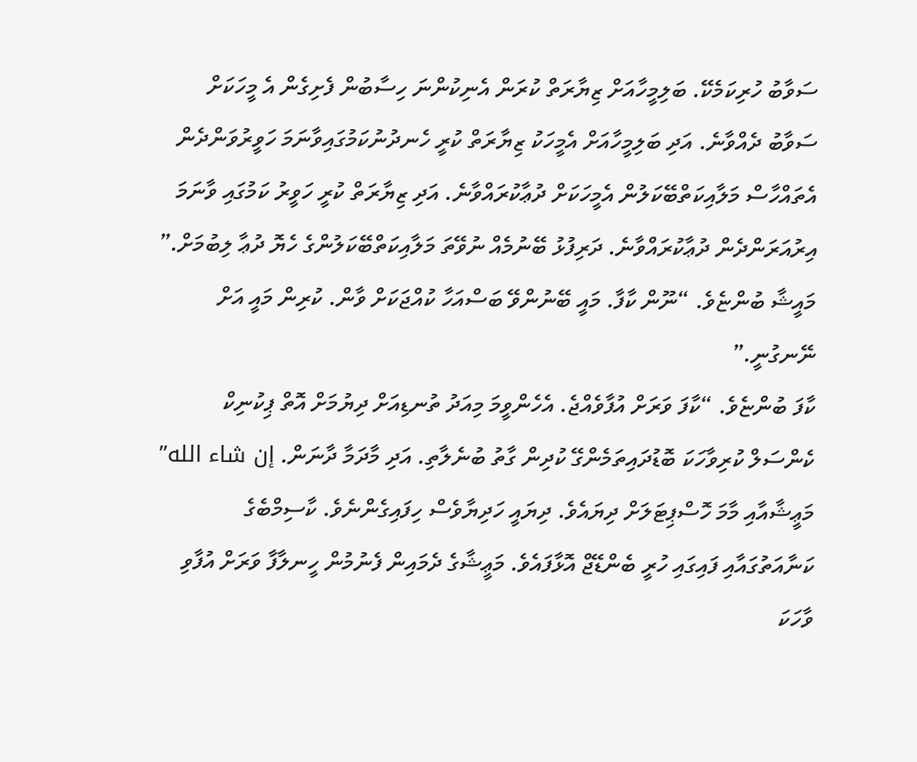ސަވާބު ހުރިކަމެކޭ. ބަލިމީހާއަށް ޒިޔާރަތް ކުރަން އެނިކުންނަ ހިސާބުން ފެށިގެން އެ މީހަކަށް ސަވާބު ދެއްވާނެ. އަދި ބަލިމީހާއަށް އެމީހަކު ޒިޔާރަތް ކުރީ ހެނދުނުކަމުގައިވާނަމަ ހަވީރުވަންދެން އެތައްހާސް މަލާއިކަތްބޭކަލުން އެމީހަކަށް ދުޢާކުރައްވާނެ. އަދި ޒިޔާރަތް ކުރީ ހަވީރު ކަމުގައި ވާނަމަ އިރުއަރަންދެން ދުޢާކުރައްވާނެ. ދަރިފުޅު ބޭނުމެއް ނުވޭތަ މަލާއިކަތްބޭކަލުންގެ ހެޔޮ ދުޢާ ލިބުމަށް.”
މައީޝާ ބުންޏެވެ. “ނޫން ކާފާ. މައީ ބޭނުންވޭ ބަސްއަހާ ކުއްޖަކަށް ވާން. ކުރިން މައީ އަށް ނޭނގުނީ.”
ކާފަ ބުންޏެވެ. “ކާފަ ވަރަށް އުފާވެއްޖެ. އެހެންވީމަ މިއަދު ތުނޑިއަށް ދިޔުމަށް އޮތް ޕިކުނިކް ކެންސަލް ކުރިވާހަކަ ބޮޑުދައިތަމެންގޭ ކުދިން ގާތު ބުނެލާތި. އަދި މާދަމާ ދާނަން. إن شاء الله”
މަޢީޝާއާއި މާމަ ހޮސްޕިޓަލަށް ދިޔައެވެ. ދިޔައީ ހަދިޔާވެސް ހިފައިގެންނެވެ. ކާސިމްބެގެ ކަނާއަތުގައާއި ފައިގައި ހުރީ ބެންޑޭޖް އޮޅާފައެވެ. މަޢީޝާގެ ދެމައިން ފެނުމުން ހީނލާފާ ވަރަށް އުފާވި ވާހަކަ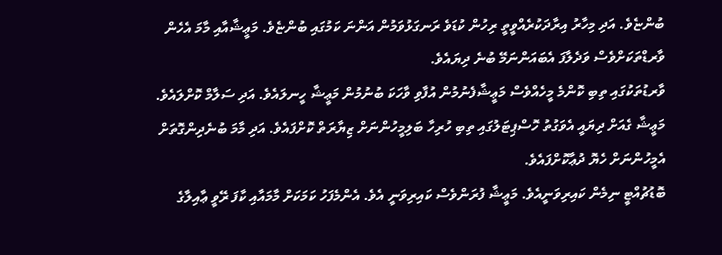ބުންޏެވެ. އަދި މިހާރު އިރާދަކުރެއްވީތީ ރިހުން ކުޑަވެ ރަނގަޅުވަމުން އަންނަ ކަމުގައި ބުންޏެވެ. މަޢީޝާއާއި މާމަ އެހެން ވާރޑްތަކަށްވެސް ވަދެލާފަ އެބައަންނަމޭ ބުނެ ދިޔައެވެ.
ވާރޑުތަކުގައި ތިބި ކޮންމެ މީހެއްވެސް މަޢީޝާފެނުމުން އުފާވި ވާހަކަ ބުނުމުން މަޢީޝާ ހީނލައެވެ. އަދި ސަލާމް ކޮށްލައެވެ.
މަޢީޝާ ގެއަށް ދިޔައީ އެވަގުތު ހޮސްޕިޓަލުގައި ތިބި ހުރިހާ ބަލިމީހުންނަށް ޒިޔާރަތް ކޮށްފައެވެ. އަދި މާމަ ބުނެދިންގޮތަށް އެމީހުންނަށް ހެޔޮ ދުޢާކޮށްފައެވެ.
ބޮޑުޗުއްޓީ ނިމެން ކައިރިވަނީއެވެ. މަޢީޝާ ފުރަންވެސް ކައިރިވަނީ އެވެ. އެންމެފަހު ކަމަކަށް މާމައާއި ކާފަ ރޭވީ ޢާއިލާގެ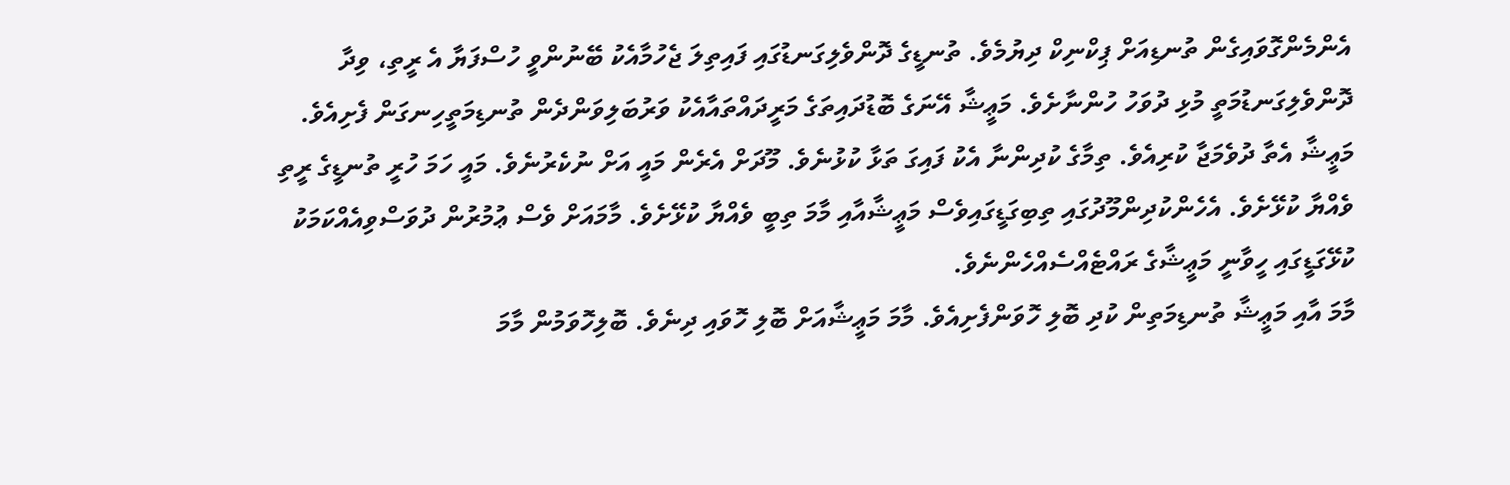އެންމެންގޮވައިގެން ތުނޑިއަށް ޕިކްނިކް ދިޔުމެވެ. ތުނޑީގެ ދޮންވެލިގަނޑުގައި ފައިތިލަ ޖެހުމާއެކު ބޭނުންވީ ހުސްފަޔާ އެ ރީތި، ވިދާ ދޮންވެލިގަނޑުމަތީ މުޅި ދުވަހު ހުންނާށެވެ. މަޢީޝާ އޭނަގެ ބޮޑުދައިތަގެ މަރީދައްތައާއެކު ވަރުބަލިވަންދެން ތުނޑިމަތީހިނގަން ފެށިއެވެ.
މަޢީޝާ އެތާ ދުވެމަޖާ ކުރިއެވެ. ތިމާގެ ކުދިންނާ އެކު ފައިގަ ތަޅާ ކުޅުނެވެ. މޫދަށް އެރެން މައީ އަށް ނުކެރުނެވެ. މައީ ހަމަ ހުރީ ތުނޑީގެ ރީތި ވެއްޔާ ކުޅޭށެވެ. އެހެންކުދިންމޫދުގައި ތިބިގަޑީގައިވެސް މަޢީޝާއާއި މާމަ ތިބީ ވެއްޔާ ކުޅޭށެވެ. މާމައަށް ވެސް ޢުމުރުން ދުވަސްވިއެއްކަމަކު ކުޅޭގަޑީގައި ހީވާނީ މަޢީޝާގެ ރައްޓެއްސެއްހެންނެވެ.
މާމަ އާއި މަޢީޝާ ތުނޑިމަތިން ކުދި ބޮލި ހޮވަންފެށިއެވެ. މާމަ މަޢީޝާއަށް ބޮލި ހޮވައި ދިނެވެ. ބޮލިހޮވަމުން މާމަ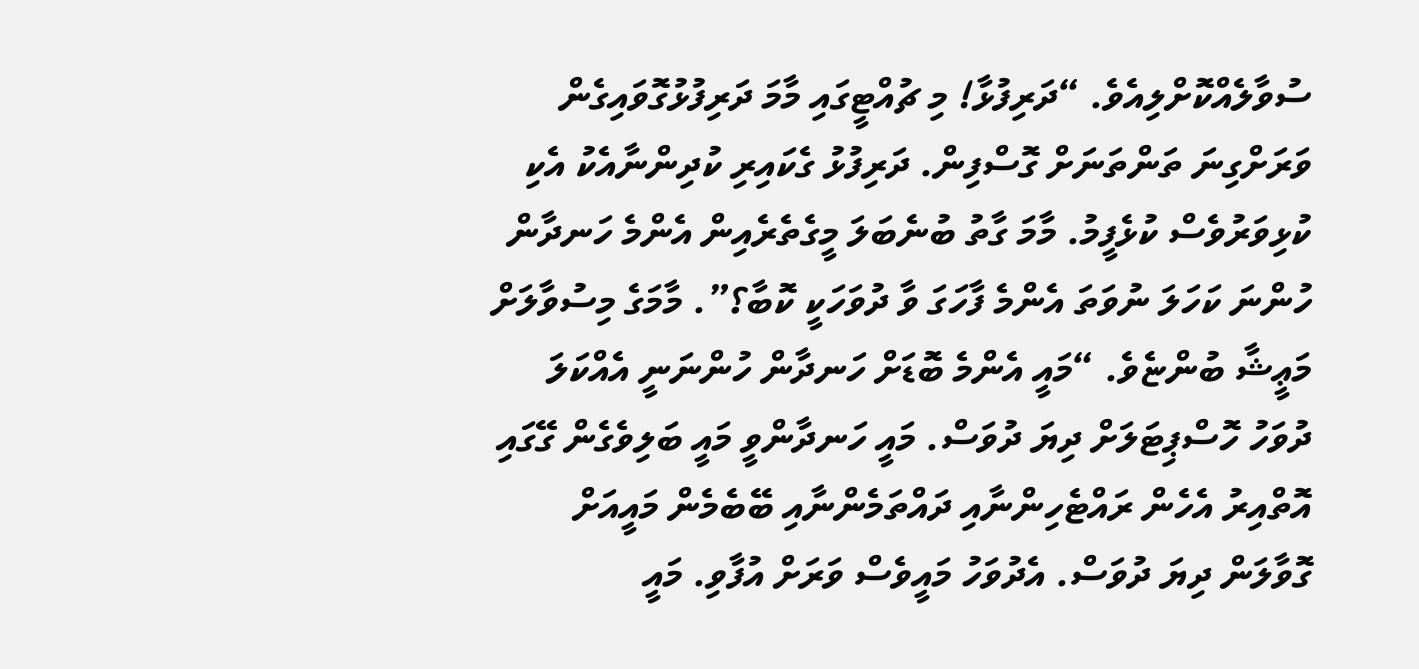ސުވާލެއްކޮށްލިއެވެ. “ދަރިފުޅާ! މި ޗުއްޓީގައި މާމަ ދަރިފުޅުގޮވައިގެން ވަރަށްގިނަ ތަންތަނަށް ގޮސްފިން. ދަރިފުޅު ގެކައިރި ކުދިންނާއެކު އެކި ކުޅިވަރުވެސް ކުޅެފީމު. މާމަ ގާތު ބުނެބަލަ މީގެތެރެއިން އެންމެ ހަނދާން ހުންނަ ކަހަލަ ނުވަތަ އެންމެ ފާހަގަ ވާ ދުވަހަކީ ކޮބާ؟”. މާމަގެ މިސުވާލަށް މަޢީޝާ ބުންޏެވެ. “މައީ އެންމެ ބޮޑަށް ހަނދާން ހުންނަނީ އެއްކަލަ ދުވަހު ހޮސްޕިޓަލަށް ދިޔަ ދުވަސް. މައީ ހަނދާންވީ މައީ ބަލިވެގެން ގޭގައި އޮތްއިރު އެހެން ރައްޓެހިންނާއި ދައްތަމެންނާއި ބޭބެމެން މައީއަށް ގޮވާލަން ދިޔަ ދުވަސް. އެދުވަހު މައީވެސް ވަރަށް އުފާވި. މައީ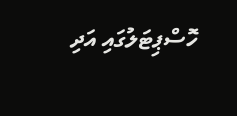ހޮސްޕިޓަލުގައި އަދި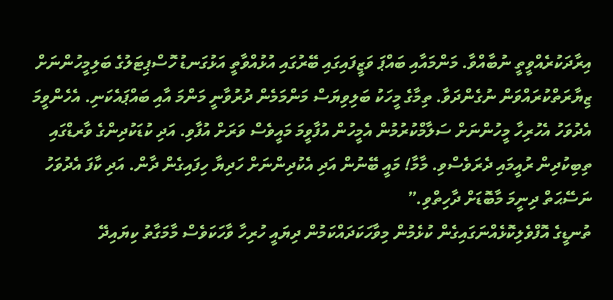އިރާދަކުރެއްވީތީ ނުބާއްވާ. މަންމައާއި ބައްޕަ ވަޒީފައިގައި ބޭރުގައި އުޅުއްވާތީ އަޅުގަނޑު ހޮސްޕިޓަލުގެ ބަލިމީހުންނަށް ޒިޔާރަތްކުރައްވަން ނުގެންދަވާ. ތިމާގެ މީހަކު ބަލިވިޔަސް މަންމަމެން ދުރުވާނީ މަންމަ އާއި ބައްޕައެކަނި. އެހެންވީމަ އެދުވަހު އެހުރިހާ މީހުންނަށް ސަލާމްކުރުމުން އެމީހުން އުފާވީމަ މައީވެސް ވަރަށް އުފާވި. އަދި ކުޑަކުދިންގެ ވާރޑްގައި ތިބިކުދިން ރުއީމައި ދެރަވެސްވި. މާމާ! މައީ ބޭނުން އަދި އެކުދިންނަށް ހަދިޔާ ހިފައިގެން ދާން. އަދި ކާފަ އެދުވަހު ނަސޭޙަތް ދިނީމަ މާބޮޑަށް ދާހިތްވި.”
ތުނޑީގެ އޮފްވެލިކޮޅެއްނަގައިގެން ކުޅެމުން މިވާހަކަދައްކަމުން ދިޔައީ ހުރިހާ ވާހަކަވެސް މާމަގާތު ކިޔައިދޭ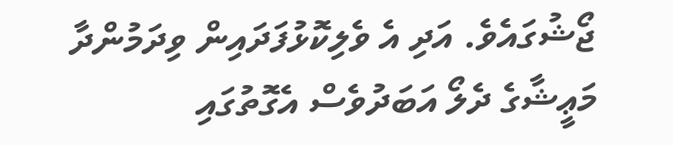ޖޯޝުގައެވެ. އަދި އެ ވެލިކޮޅުފަދައިން ވިދަމުންދާ މަޢީޝާގެ ދެލޯ އަބަދުވެސް އެގޮތުގައި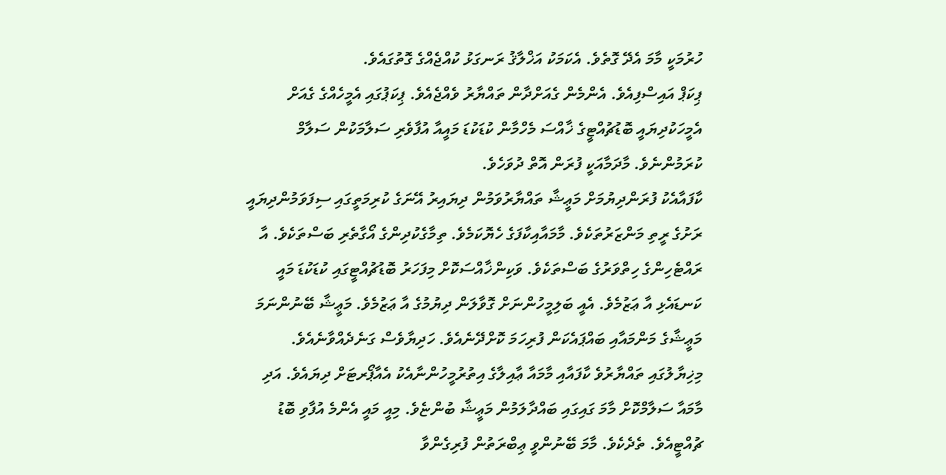ހުރުމަކީ މާމަ އެދޭ ގޮތެވެ. އެކަމަކު އަޚްލާޤު ރަނގަޅު ކުއްޖެއްގެ ގޮތުގައެވެ.
ޕިކަޕް އައިސްފިއެވެ. އެންމެން ގެއަށްދާން ތައްޔާރު ވެއްޖެއެވެ. ޕިކަޕުގައި އެމީހެއްގެ ގެއަށް އެމީހަކުދިޔައީ ބޮޑުޗުއްޓީގެ ޚާއްސަ މެހްމާން ކުޑަކުޑަ މައީއާ އުފާވެރި ސަލާމަކުން ސަލާމް ކުރަމުންނެވެ. މާދަމާއަކީ ފުރަން އޮތް ދުވަހެވެ.
ކާފައާއެކު ފުރަންދިޔުމަށް މަޢީޝާ ތައްޔާރުވަމުން ދިޔައިރު އޭނަގެ ކުރިމަތީގައި ސިފަވަމުންދިޔައީ ރަށުގެ ރީތި މަންޒަރުތަކެވެ. މާމައާއިކާފަގެ ހެޔޮކަމެވެ. ތިމާގެކުދިންގެ އޯގާތެރި ބަސްތަކެވެ. އާ ރައްޓެހިންގެ ހިތްވަރުގެ ބަސްތަކެވެ. ވަކިންޚާއްސަކޮށް މިފަހަރު ބޮޑުޗުއްޓީގައި ކުޑަކުޑަ މައީ ކަނޑައެޅި އާ ޢަޒުމެވެ. އެއީ ބަލިމީހުންނަށް ގޮވާލަން ދިޔުމުގެ އާ ޢަޒުމެވެ. މަޢީޝާ ބޭނުންނަމަ މަޢީޝާގެ މަންމައާއި ބައްޕައެކަން ފުރިހަމަ ކޮށްދޭނެއެވެ. ހަދިޔާވެސް ގަނެދެއްވާނެއެވެ.
މިޚިޔާލުގައި ތައްޔާރުވެ ކާފައާއި މާމައާ ޢާއިލާގެ އިތުރުމީހުންނާއެކު އެއާޕޯރޓަށް ދިޔައެވެ. އަދި މާމައާ ސަލާމްކޮށް މާމަ ގައިގައި ބައްދާލަމުން މަޢީޝާ ބުންޏެވެ. މިއީ މައީ އެންމެ އުފާވި ބޮޑު ޗުއްޓީއެވެ. ތެދެކެވެ. މާމަ ބޭނުންވީ ޢިބްރަތުން ފުރިގެންވާ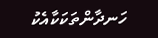ހަނދާންތަކަކާއެކު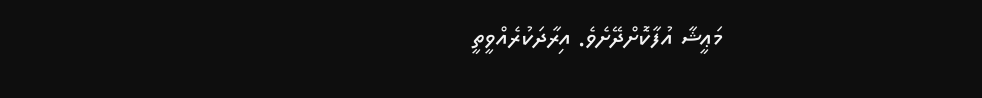މަޢީޝާ އުފާކޮށްދޭށެވެ. އިރާދަކުރެއްވީތީ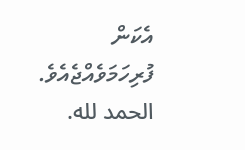އެކަން ފުރިހަމަވެއްޖެއެވެ. الحمد لله.